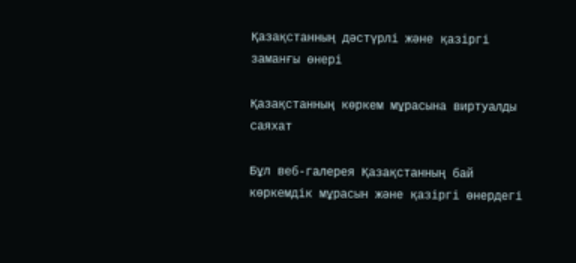Қазақстанның дәстүрлі және қазіргі заманғы өнері

Қазақстанның көркем мұрасына виртуалды саяхат

Бұл веб-галерея Қазақстанның бай көркемдік мұрасын және қазіргі өнердегі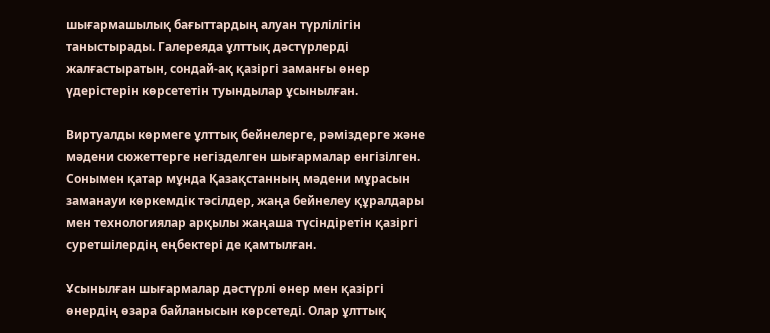шығармашылық бағыттардың алуан түрлілігін таныстырады. Галереяда ұлттық дәстүрлерді жалғастыратын, сондай-ақ қазіргі заманғы өнер үдерістерін көрсететін туындылар ұсынылған.

Виртуалды көрмеге ұлттық бейнелерге, рәміздерге және мәдени сюжеттерге негізделген шығармалар енгізілген. Сонымен қатар мұнда Қазақстанның мәдени мұрасын заманауи көркемдік тәсілдер, жаңа бейнелеу құралдары мен технологиялар арқылы жаңаша түсіндіретін қазіргі суретшілердің еңбектері де қамтылған.

Ұсынылған шығармалар дәстүрлі өнер мен қазіргі өнердің өзара байланысын көрсетеді. Олар ұлттық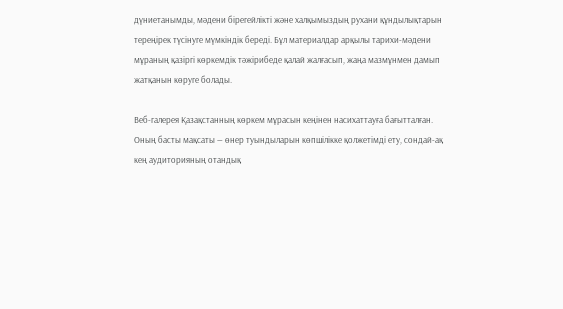дүниетанымды, мәдени бірегейлікті және халқымыздың рухани құндылықтарын тереңірек түсінуге мүмкіндік береді. Бұл материалдар арқылы тарихи-мәдени мұраның қазіргі көркемдік тәжірибеде қалай жалғасып, жаңа мазмұнмен дамып жатқанын көруге болады.

Веб-галерея Қазақстанның көркем мұрасын кеңінен насихаттауға бағытталған. Оның басты мақсаты — өнер туындыларын көпшілікке қолжетімді ету, сондай-ақ кең аудиторияның отандық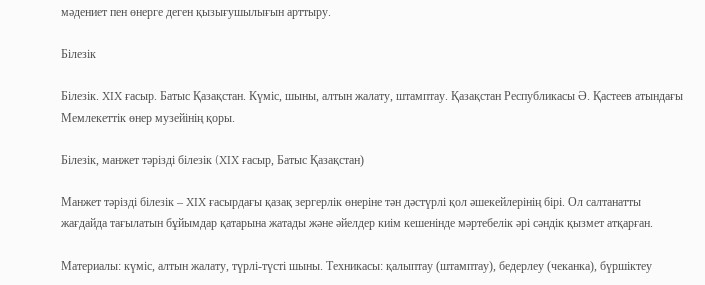мәдениет пен өнерге деген қызығушылығын арттыру.

Білезік

Білезік. XIX ғасыр. Батыс Қазақстан. Күміс, шыны, алтын жалату, штамптау. Қазақстан Республикасы Ә. Қастеев атындағы Мемлекеттік өнер музейінің қоры.

Білезік, манжет тәрізді білезік (XIX ғасыр, Батыс Қазақстан)

Манжет тәрізді білезік – XIX ғасырдағы қазақ зергерлік өнеріне тән дәстүрлі қол әшекейлерінің бірі. Ол салтанатты жағдайда тағылатын бұйымдар қатарына жатады және әйелдер киім кешенінде мәртебелік әрі сәндік қызмет атқарған.

Материалы: күміс, алтын жалату, түрлі-түсті шыны. Техникасы: қалыптау (штамптау), бедерлеу (чеканка), бүршіктеу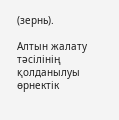(зернь).

Алтын жалату тәсілінің қолданылуы өрнектік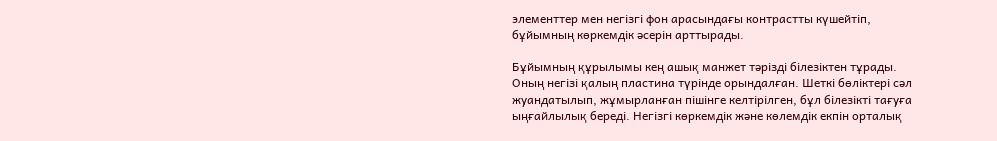элементтер мен негізгі фон арасындағы контрастты күшейтіп, бұйымның көркемдік әсерін арттырады.

Бұйымның құрылымы кең ашық манжет тәрізді білезіктен тұрады. Оның негізі қалың пластина түрінде орындалған. Шеткі бөліктері сәл жуандатылып, жұмырланған пішінге келтірілген, бұл білезікті тағуға ыңғайлылық береді. Негізгі көркемдік және көлемдік екпін орталық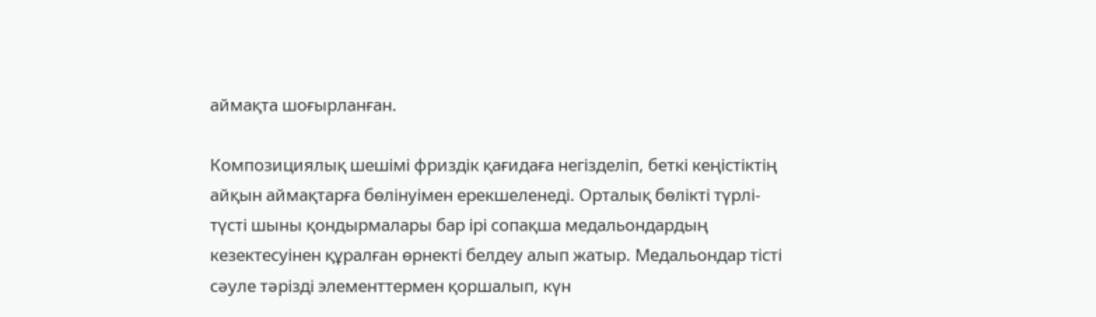аймақта шоғырланған.

Композициялық шешімі фриздік қағидаға негізделіп, беткі кеңістіктің айқын аймақтарға бөлінуімен ерекшеленеді. Орталық бөлікті түрлі-түсті шыны қондырмалары бар ірі сопақша медальондардың кезектесуінен құралған өрнекті белдеу алып жатыр. Медальондар тісті сәуле тәрізді элементтермен қоршалып, күн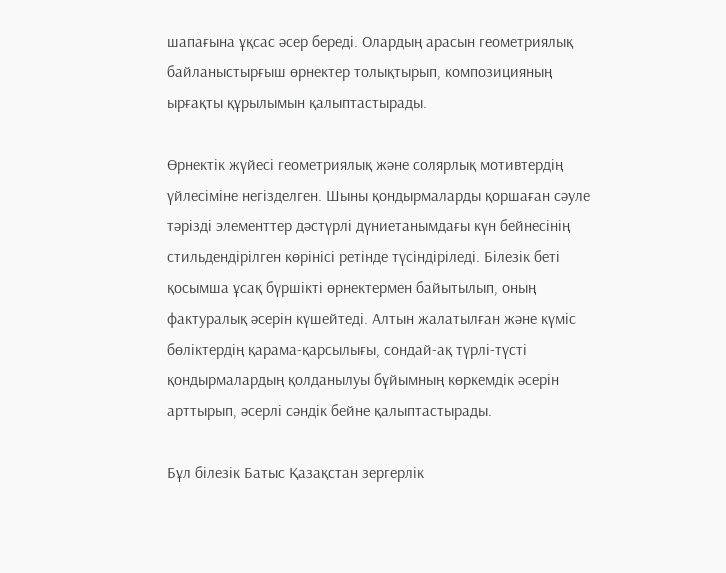шапағына ұқсас әсер береді. Олардың арасын геометриялық байланыстырғыш өрнектер толықтырып, композицияның ырғақты құрылымын қалыптастырады.

Өрнектік жүйесі геометриялық және солярлық мотивтердің үйлесіміне негізделген. Шыны қондырмаларды қоршаған сәуле тәрізді элементтер дәстүрлі дүниетанымдағы күн бейнесінің стильдендірілген көрінісі ретінде түсіндіріледі. Білезік беті қосымша ұсақ бүршікті өрнектермен байытылып, оның фактуралық әсерін күшейтеді. Алтын жалатылған және күміс бөліктердің қарама-қарсылығы, сондай-ақ түрлі-түсті қондырмалардың қолданылуы бұйымның көркемдік әсерін арттырып, әсерлі сәндік бейне қалыптастырады.

Бұл білезік Батыс Қазақстан зергерлік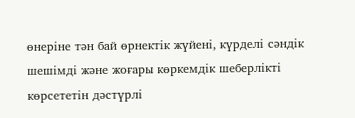өнеріне тән бай өрнектік жүйені, күрделі сәндік шешімді және жоғары көркемдік шеберлікті көрсететін дәстүрлі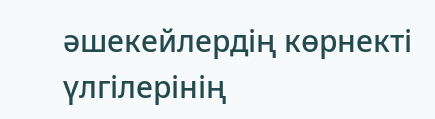әшекейлердің көрнекті үлгілерінің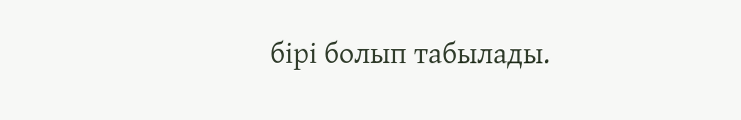бірі болып табылады.